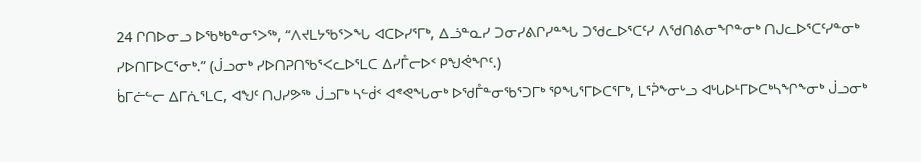24 ᒋᑎᐅᓂᓗ ᐅᖃᒃᑲᓐᓂᕐᐳᖅ, “ᐱᔪᒪᔭᖃᕐᐳᖓ ᐊᑕᐅᓯᕐᒥᒃ, ᐃᓘᓐᓇᓯ ᑐᓂᓯᕕᒋᓯᓐᖓ ᑐᖁᓚᐅᕐᑕᑦᓯ ᐱᖁᑎᕕᓂᖏᓐᓂᒃ ᑎᒍᓚᐅᕐᑕᑦᓯᓐᓂᒃ ᓯᐅᑎᒥᐅᑕᕐᓂᒃ.” (ᒎᓗᓂᒃ ᓯᐅᑎᕈᑎᖃᕐᐸᓚᐅᕐᒪᑕ ᐃᓯᒤᓕᐅᑉ ᑭᖑᕚᖏᑦ.)
ᑳᒥᓖᓪᓕ ᐃᒥᕇᕐᒪᑕ, ᐊᖑᑦ ᑎᒍᓯᕗᖅ ᒎᓗᒥᒃ ᓴᓪᑰᑉ ᐊᕝᕙᖓᓂᒃ ᐅᖁᒤᓐᓂᖃᕐᑐᒥᒃ ᕿᖓᕐᒥᐅᑕᕐᒥᒃ, ᒪᕐᕉᖕᓂᒡᓗ ᐊᒡᒐᐅᒻᒥᐅᑕᒃᓴᖏᖕᓂᒃ ᒎᓗᓂᒃ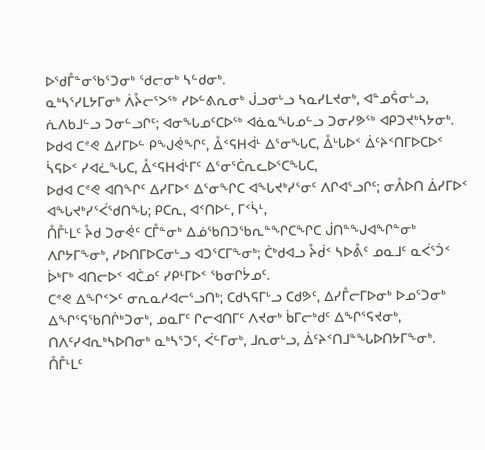ᐅᖁᒤᓐᓂᖃᕐᑐᓂᒃ ᖁᓕᓂᒃ ᓴᓪᑯᓂᒃ.
ᓇᒃᓴᕐᓯᒪᔭᒥᓂᒃ ᐲᔧᓕᕐᐳᖅ ᓯᐅᓪᕕᕆᓂᒃ ᒎᓗᓂᒡᓗ ᓴᓇᓯᒪᔪᓂᒃ, ᐊᓐᓄᕌᓂᒡᓗ, ᕇᐱᑲᒧᓪᓗ ᑐᓂᓪᓗᒋᑦ; ᐊᓂᖓᓄᑦᑕᐅᖅ ᐊᓈᓇᖓᓄᓪᓗ ᑐᓂᓯᕗᖅ ᐊᑭᑐᔪᒃᓴᔭᓂᒃ.
ᐅᑯᐊ ᑕᕝᕙ ᐃᓯᒥᐅᓪ ᑭᖑᕚᖏᑦ, ᐂᑉᕋᕼᐋᒻ ᐃᕐᓂᖓᑕ, ᐂᒡᒐᐅᑉ ᐄᑦᔨᑉᑎᒥᐅᑕᐅᑉ ᓵᕋᐅᑉ ᓯᐊᓛᖓᑕ, ᐂᑉᕋᕼᐋᒻᒥᑦ ᐃᕐᓂᕐᑖᕆᓚᐅᕐᑕᖓᑕ,
ᐅᑯᐊ ᑕᕝᕙ ᐊᑎᖏᑦ ᐃᓯᒥᐅᑉ ᐃᕐᓂᖏᑕ ᐊᖓᔪᒃᓯᕐᓂᑦ ᐱᒋᐊᕐᓗᒋᑦ; ᓂᐰᐅᑎ ᐄᓯᒥᐅᑉ ᐊᖓᔪᒃᓯᕐᐹᖁᑎᖓ; ᑭᑕᕆ, ᐊᑉᑎᐅᓪ, ᒥᑉᓵᒻ,
ᑍᒤᒻᒪᑦ ᔧᑯ ᑐᓂᕚᑦ ᑕᒤᓐᓂᒃ ᐃᓅᖃᑎᑐᖃᕆᓐᖏᑕᖏᑕ ᒎᑎᓐᖑᐊᖏᓐᓂᒃ ᐱᒋᔭᒥᖕᓂᒃ, ᓯᐅᑎᒥᐅᑕᓂᒡᓗ ᐊᑐᕐᑕᒥᖕᓂᒃ; ᑖᒃᑯᐊᓗ ᔧᑰᑉ ᓴᐅᕔᑦ ᓄᓇᒧᑦ ᓇᐹᕐᑑᑉ ᐆᒃᒥᒃ ᐊᑎᓕᐅᑉ ᐊᑖᓄᑦ ᓯᑭᒻᒥᐅᑉ ᖃᓂᒋᔮᓄᑦ.
ᑕᕝᕙ ᐃᖏᑉᐳᑦ ᓂᕆᓇᓱᐊᓕᕐᓗᑎᒃ; ᑕᑯᓴᕋᒥᒡᓗ ᑕᑯᕗᑦ, ᐃᓯᒤᓕᒥᐅᓂᒃ ᐅᓄᕐᑐᓂᒃ ᐃᖏᕐᕋᖃᑎᒌᒃᑐᓂᒃ, ᓄᓇᒥᑦ ᒋᓕᐊᑎᒥᑦ ᐱᔪᓂᒃ ᑳᒥᓕᒃᑯᑦ ᐃᖏᕐᕋᔪᓂᒃ, ᑎᐱᑦᓯᐊᕆᒃᓴᐅᑎᓂᒃ ᓇᒃᓴᕐᑐᑦ, ᐹᓪᒥᓂᒃ, ᒧᕆᓂᒡᓗ, ᐄᑦᔨᑉᑎᒧᓐᖓᐅᑎᔭᒥᖕᓂᒃ.
ᑍᒤᒻᒪᑦ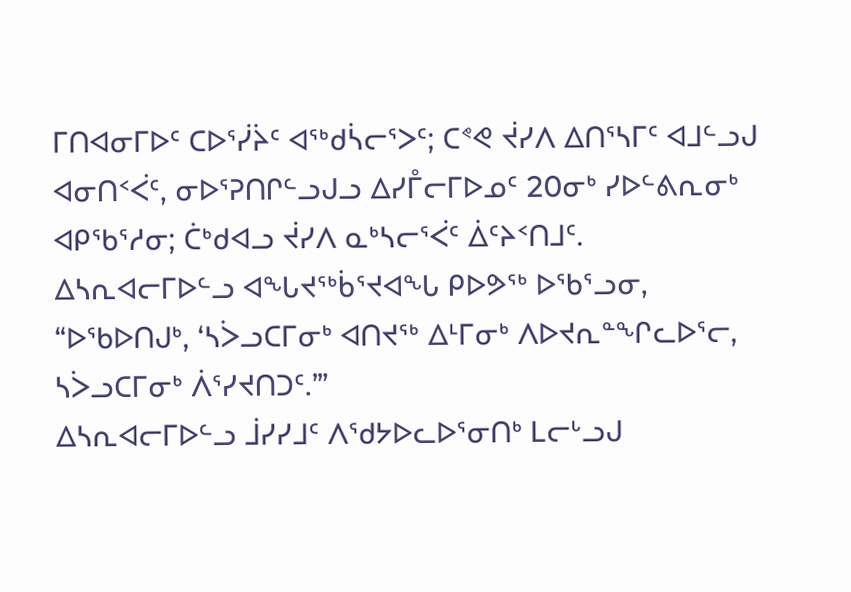ᒥᑎᐊᓂᒥᐅᑦ ᑕᐅᕐᓰᔩᑦ ᐊᖅᑯᓵᓕᕐᐳᑦ; ᑕᕝᕙ ᔫᓯᐱ ᐃᑎᕐᓴᒥᑦ ᐊᒧᓪᓗᒍ ᐊᓂᑎᑉᐹᑦ, ᓂᐅᕐᕈᑎᒋᓪᓗᒍᓗ ᐃᓯᒤᓕᒥᐅᓄᑦ 20ᓂᒃ ᓯᐅᓪᕕᕆᓂᒃ ᐊᑭᖃᕐᓱᓂ; ᑖᒃᑯᐊᓗ ᔫᓯᐱ ᓇᒃᓴᓕᕐᐹᑦ ᐄᑦᔨᑉᑎᒧᑦ.
ᐃᓴᕆᐊᓕᒥᐅᓪᓗ ᐊᖓᔪᖅᑳᕐᔪᐊᖓ ᑭᐅᕗᖅ ᐅᖃᕐᓗᓂ, “ᐅᖃᐅᑎᒍᒃ, ‘ᓴᐴᓗᑕᒥᓂᒃ ᐊᑎᔪᖅ ᐃᒻᒥᓂᒃ ᐱᐅᔪᕆᓐᖏᓚᐅᕐᓕ, ᓴᐴᓗᑕᒥᓂᒃ ᐲᕐᓯᔪᑎᑐᑦ.’”
ᐃᓴᕆᐊᓕᒥᐅᓪᓗ ᒨᓯᓯᒧᑦ ᐱᖁᔭᐅᓚᐅᕐᓂᑎᒃ ᒪᓕᒡᓗᒍ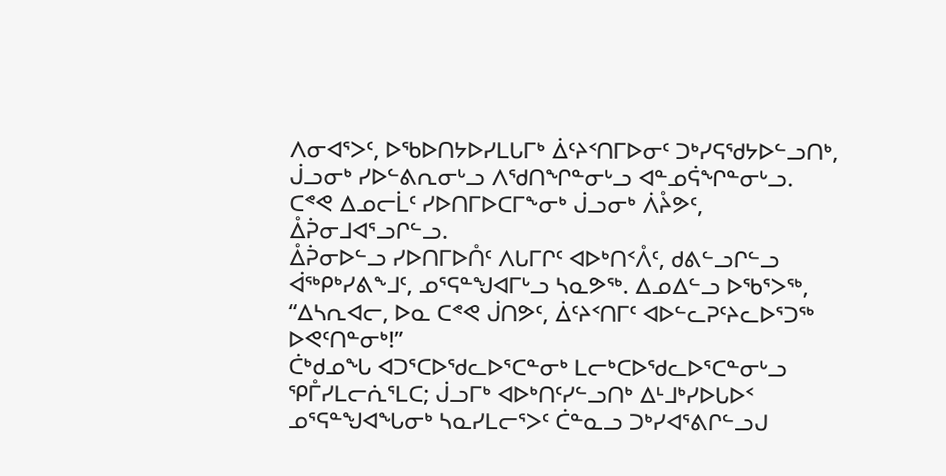ᐱᓂᐊᕐᐳᑦ, ᐅᖃᐅᑎᔭᐅᓯᒪᒐᒥᒃ ᐄᑦᔨᑉᑎᒥᐅᓂᑦ ᑐᒃᓯᕋᖁᔭᐅᓪᓗᑎᒃ, ᒎᓗᓂᒃ ᓯᐅᓪᕕᕆᓂᒡᓗ ᐱᖁᑎᖏᓐᓂᒡᓗ ᐊᓐᓄᕌᖏᓐᓂᒡᓗ.
ᑕᕝᕙ ᐃᓄᓕᒫᑦ ᓯᐅᑎᒥᐅᑕᒥᖕᓂᒃ ᒎᓗᓂᒃ ᐲᔧᕗᑦ, ᐂᕉᓂᒧᐊᕐᓗᒋᓪᓗ.
ᐂᕉᓂᐅᓪᓗ ᓯᐅᑎᒥᐅᑍᑦ ᐱᒐᒥᒋᑦ ᐊᐅᒃᑎᑉᐰᑦ, ᑯᕕᓪᓗᒋᓪᓗ ᐋᖅᑭᒃᓯᕕᖕᒧᑦ, ᓄᕐᕋᓐᖑᐊᒥᒡᓗ ᓴᓇᕗᖅ. ᐃᓄᐃᓪᓗ ᐅᖃᕐᐳᖅ, “ᐃᓴᕆᐊᓕ, ᐅᓇ ᑕᕝᕙ ᒎᑎᕗᑦ, ᐄᑦᔨᑉᑎᒥᑦ ᐊᐅᓪᓚᕈᑦᔨᓚᐅᕐᑐᖅ ᐅᕙᑦᑎᓐᓂᒃ!”
ᑖᒃᑯᓄᖓ ᐊᑐᕐᑕᐅᖁᓚᐅᕐᑕᓐᓂᒃ ᒪᓕᒃᑕᐅᖁᓚᐅᕐᑕᓐᓂᒡᓗ ᕿᒤᓯᒪᓕᕇᕐᒪᑕ; ᒎᓗᒥᒃ ᐊᐅᒃᑎᑦᓯᓪᓗᑎᒃ ᐃᒻᒧᒃᓯᐅᒐᐅᑉ ᓄᕐᕋᓐᖑᐊᖓᓂᒃ ᓴᓇᓯᒪᓕᕐᐳᑦ ᑖᓐᓇᓗ ᑐᒃᓯᐊᕐᕕᒋᓪᓗᒍ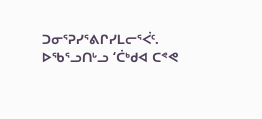ᑐᓂᕐᕈᓯᕐᕕᒋᓯᒪᓕᕐᐹᑦ. ᐅᖃᕐᓗᑎᒡᓗ ‘ᑖᒃᑯᐊ ᑕᕝᕙ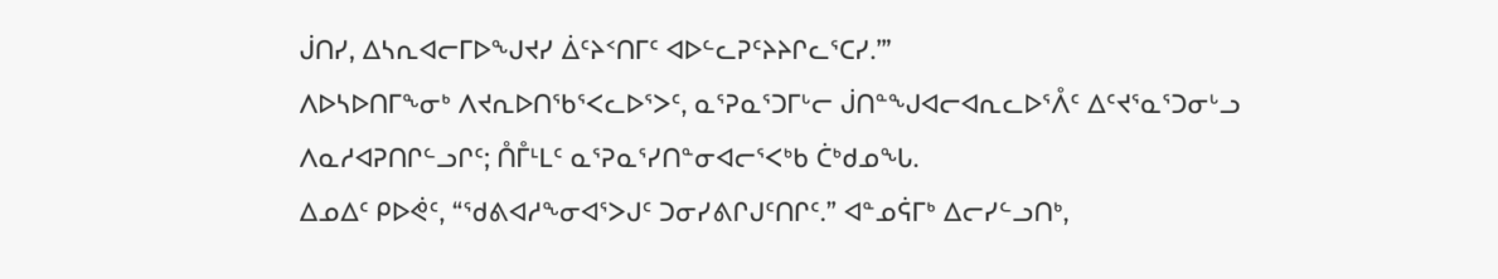ᒎᑎᓯ, ᐃᓴᕆᐊᓕᒥᐅᖑᔪᓯ ᐄᑦᔨᑉᑎᒥᑦ ᐊᐅᓪᓚᕈᑦᔨᔨᒋᓚᕐᑕᓯ.’”
ᐱᐅᓴᐅᑎᒥᖕᓂᒃ ᐱᔪᕆᐅᑎᖃᕐᐸᓚᐅᕐᐳᑦ, ᓇᕐᕈᓇᕐᑐᒥᒡᓕ ᒎᑎᓐᖑᐊᓕᐊᕆᓚᐅᕐᐰᑦ ᐃᑦᔪᕐᓇᕐᑐᓂᒡᓗ ᐱᓇᓱᐊᕈᑎᒋᓪᓗᒋᑦ; ᑍᒤᒻᒪᑦ ᓇᕐᕈᓇᕐᓯᑎᓐᓂᐊᓕᕐᐸᒃᑲ ᑖᒃᑯᓄᖓ.
ᐃᓄᐃᑦ ᑭᐅᕚᑦ, “ᖁᕕᐊᓱᖕᓂᐊᕐᐳᒍᑦ ᑐᓂᓯᕕᒋᒍᑦᑎᒋᑦ.” ᐊᓐᓄᕌᒥᒃ ᐃᓕᓯᓪᓗᑎᒃ,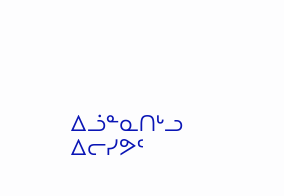ᐃᓘᓐᓇᑎᒡᓗ ᐃᓕᓯᕗᑦ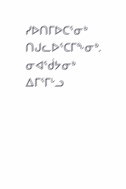ᓯᐅᑎᒥᐅᑕᕐᓂᒃ ᑎᒍᓚᐅᕐᑕᒥᖕᓂᒃ.
ᓂᐊᖂᔭᓂᒃ ᐃᒥᕐᒥᒡᓗ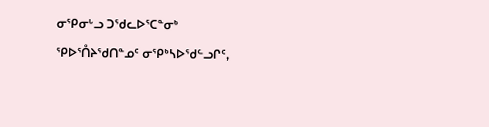ᓂᕿᓂᒡᓗ ᑐᖁᓚᐅᕐᑕᓐᓂᒃ ᕿᐅᕐᑍᔨᖁᑎᓐᓄᑦ ᓂᕿᒃᓴᐅᖁᓪᓗᒋᑦ,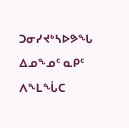ᑐᓂᓯᔪᒃᓴᐅᕗᖓ ᐃᓄᖕᓄᑦ ᓇᑭᑦ ᐱᖕᒪᖔᑕ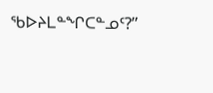ᖃᐅᔨᒪᓐᖏᑕᓐᓄᑦ?”